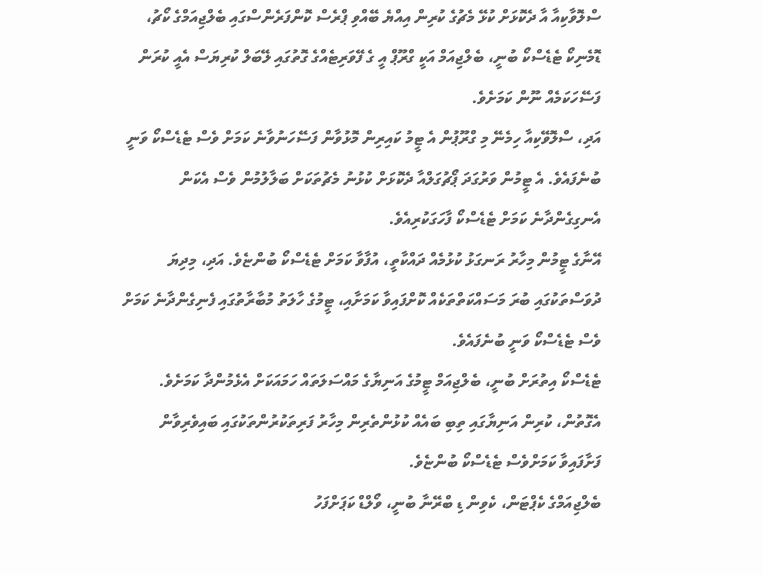ސްލޮވާކިއާ އާ ދެކޮޅަށް ކުޅޭ މެޗުގެ ކުރިން އިއްޔެ ބޭއްވި ޕްރެސް ކޮންފަރެންސްގައި ބެލްޖިއަމްގެ ކޯޗު، ޑޮމެނިކޯ ޓެޑެސްކޯ ބުނީ، ބެލްޖިއަމް އަކީ ގްރޫޕް އީ ގެ ފޭވަރިޓެއްގެ ގޮތުގައި ލޭބަލް ކުރިޔަސް އެއީ ކުރަން ފަސޭހަކަމެއް ނޫން ކަމަށެވެ.
އަދި، ސްލޮވޭކިއާ ހިމެނޭ މި ގްރޫޕުން އެ ޓީމު ކައިރިން މޮޅުވާން ފަސޭހަނުވާނެ ކަމަށް ވެސް ޓެޑެސްކޯ ވަނީ ބުނެފައެވެ. އެ ޓީމުން ވަރުގަދަ ޕޯޗުގަލްއާ ދެކޮޅަށް ކުޅުނު މެޗުތަކަށް ބަލާލުމުން ވެސް އެކަން އެނގިގެންދާނެ ކަމަށް ޓެޑެސްކޯ ފާހަގަކުރިއެވެ.
އޭނާގެ ޓީމުން މިހާރު ރަނގަޅު ކުޅުމެއް ދައްކާތީ، އުފާވާ ކަމަށް ޓެޑެސްކޯ ބުންޏެވެ. އަދި، މިދިޔަ ދުވަސްތަކުގައި ބުރަ މަސައްކަތްތަކެއް ކޮށްފައިވާ ކަމަށާއި، ޓީމުގެ ހާލަތު މުބާރާތުގައި ފެނިގެންދާނެ ކަމަށް ވެސް ޓެޑެސްކޯ ވަނީ ބުނެފައެވެ.
ޓެޑެސްކޯ އިތުރަށް ބުނީ، ބެލްޖިއަމް ޓީމުގެ އަނިޔާގެ މައްސަލަތައް ހަމައަކަށް އެޅެމުންދާ ކަމަށެވެ. އެގޮތުން، ކުރިން އަނިޔާގައި ތިބި ބައެއް ކުޅުންތެރިން މިހާރު ފަރިތަކުރުންތަކުގައި ބައިވެރިވާން ފަށާފައިވާ ކަމަށްވެސް ޓެޑެސްކޯ ބުންޏެވެ.
ބެލްޖިއަމްގެ ކެޕްޓަން، ކެވިން ޑި ބްރޭނާ ބުނީ، ވޯލްޑް ކަޕަށްފަހު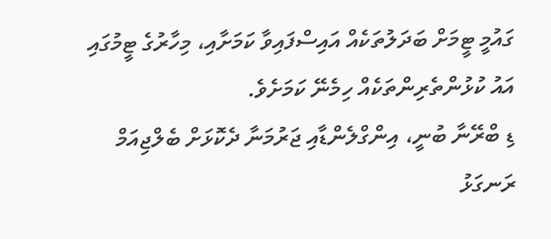ގައުމީ ޓީމަށް ބަދަލުތަކެއް އައިސްފައިވާ ކަމަށާއި، މިހާރުގެ ޓީމުގައި އައު ކުޅުންތެރިންތަކެއް ހިމެނޭ ކަމަށެވެ.
ޑި ބްރޭނާ ބުނީ، އިންގްލެންޑާއި ޖަރުމަނާ ދެކޮޅަށް ބެލްޖިއަމް ރަނގަޅު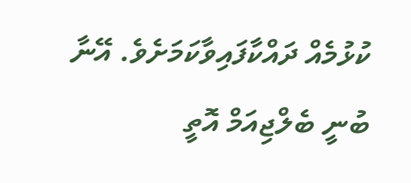ކުޅުމެއް ދައްކާފައިވާކަމަށެވެ. އޭނާ ބުނީ ބެލްޖިއަމް އޮތީ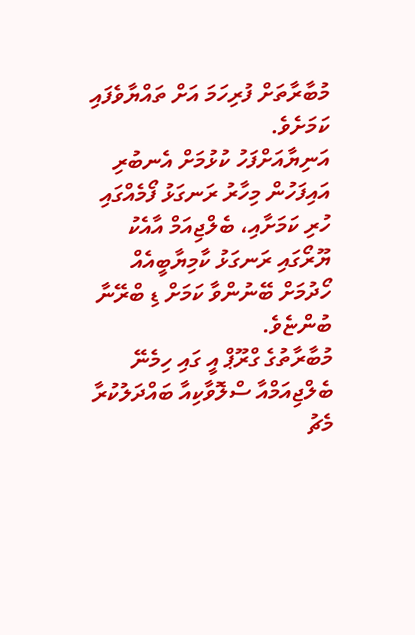މުބާރާތަށް ފުރިހަމަ އަށް ތައްޔާވެފައި ކަމަށެވެ.
އަނިޔާއަށްފަހު ކުޅުމަށް އެނބުރި އައިފަހުން މިހާރު ރަނގަޅު ފޯމެއްގައި ހުރި ކަމަށާއި، ބެލްޖިއަމް އާއެކު ޔޫރޯގައި ރަނގަޅު ކާމިޔާބީއެއް ހޯދުމަށް ބޭނުންވާ ކަމަށް ޑި ބްރޭނާ ބުންޏެވެ.
މުބާރާތުގެ ގްރޫޕް އީ ގައި ހިމެނޭ ބެލްޖިއަމްއާ ސްލޮވާކިއާ ބައްދަލުކުރާ މެޗު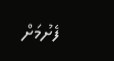ފެށުމަށް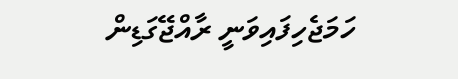ހަމަޖެހިފައިވަނީ ރާއްޖޭގަޑިން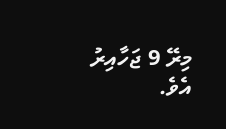މިރޭ 9 ޖަހާއިރު އެވެ.